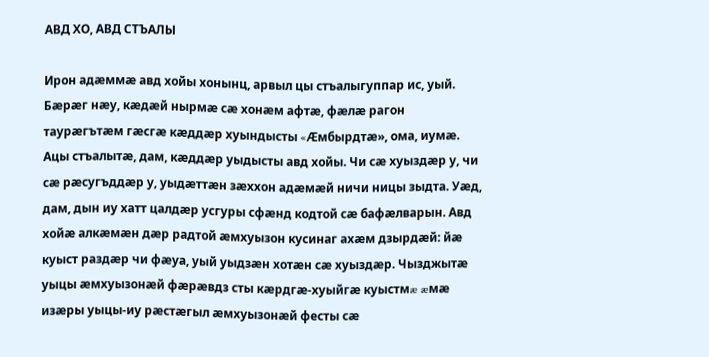АВД ХО, АВД СТЪАЛЫ

Ирон адæммæ авд хойы хонынц, арвыл цы стъалыгуппар ис, уый. Бæрæг нæу, кæдæй нырмæ сæ хонæм афтæ, фæлæ рагон таурæгътæм гæсгæ кæддæр хуындысты «Æмбырдтæ», ома, иумæ. Ацы стъалытæ, дам, кæддæр уыдысты авд хойы. Чи сæ хуыздæр у, чи сæ рæсугъддæр у, уыдæттæн зæххон адæмæй ничи ницы зыдта. Уæд, дам, дын иу хатт цалдæр усгуры сфæнд кодтой сæ бафæлварын. Авд хойæ алкæмæн дæр радтой æмхуызон кусинаг ахæм дзырдæй: йæ куыст раздæр чи фæуа, уый уыдзæн хотæн сæ хуыздæр. Чызджытæ уыцы æмхуызонæй фæрæвдз сты кæрдгæ-хуыйгæ куыстмæ æмæ изæры уыцы-иу рæстæгыл æмхуызонæй фесты сæ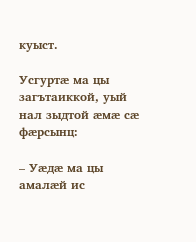куыст.

Усгуртæ ма цы загътаиккой, уый нал зыдтой æмæ сæ фæрсынц:

– Уæдæ ма цы амалæй ис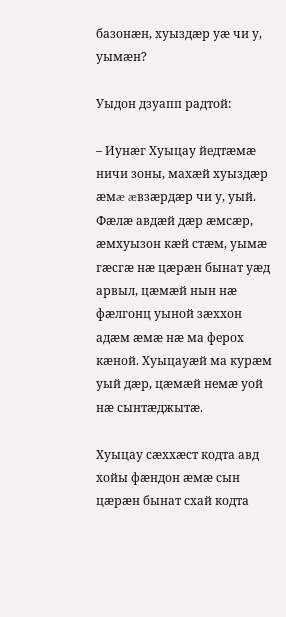базонæн, хуыздæр уæ чи у, уымæн?

Уыдон дзуапп радтой:

– Иунæг Хуыцау йедтæмæ ничи зоны, махæй хуыздæр æмæ æвзæрдæр чи у, уый. Фæлæ авдæй дæр æмсæр, æмхуызон кæй стæм, уымæ гæсгæ нæ цæрæн бынат уæд арвыл, цæмæй нын нæ фæлгонц уыной зæххон адæм æмæ нæ ма ферох кæной. Хуыцауæй ма курæм уый дæр, цæмæй немæ уой нæ сынтæджытæ.

Хуыцау сæххæст кодта авд хойы фæндон æмæ сын цæрæн бынат схай кодта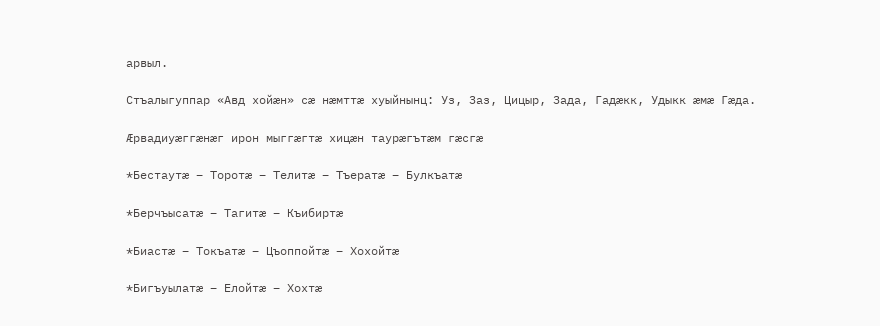арвыл.

Стъалыгуппар «Авд хойæн» сæ нæмттæ хуыйнынц: Уз, Заз, Цицыр, Зада, Гадæкк, Удыкк æмæ Гæда.

Æрвадиуæггæнæг ирон мыггæгтæ хицæн таурæгътæм гæсгæ

*Бестаутæ – Торотæ – Телитæ – Тъератæ – Булкъатæ

*Берчъысатæ – Тагитæ – Къибиртæ

*Биастæ – Токъатæ – Цъоппойтæ – Хохойтæ

*Бигъуылатæ – Елойтæ – Хохтæ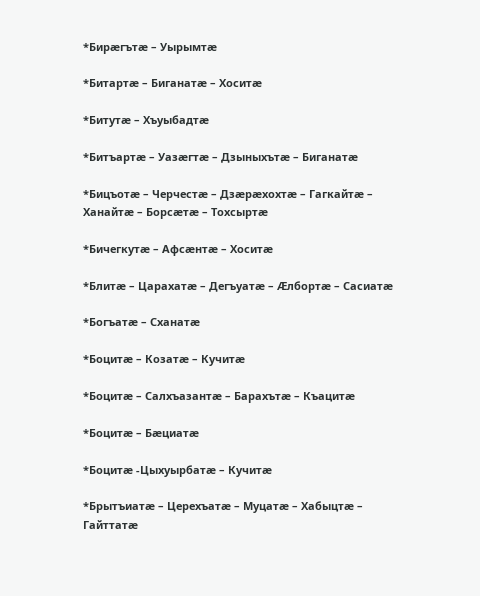*Бирæгътæ – Уырымтæ

*Битартæ – Биганатæ – Хоситæ

*Битутæ – Хъуыбадтæ

*Битъартæ – Уазæгтæ – Дзыныхътæ – Биганатæ

*Бицъотæ – Черчестæ – Дзæрæхохтæ – Гагкайтæ – Ханайтæ – Борсæтæ – Тохсыртæ

*Бичегкутæ – Афсæнтæ – Хоситæ

*Блитæ – Царахатæ – Дегъуатæ – Æлбортæ – Сасиатæ

*Богъатæ – Сханатæ

*Боцитæ – Козатæ – Кучитæ

*Боцитæ – Салхъазантæ – Барахътæ – Къацитæ

*Боцитæ – Бæциатæ

*Боцитæ -Цыхуырбатæ – Кучитæ

*Брытъиатæ – Церехъатæ – Муцатæ – Хабыцтæ – Гайттатæ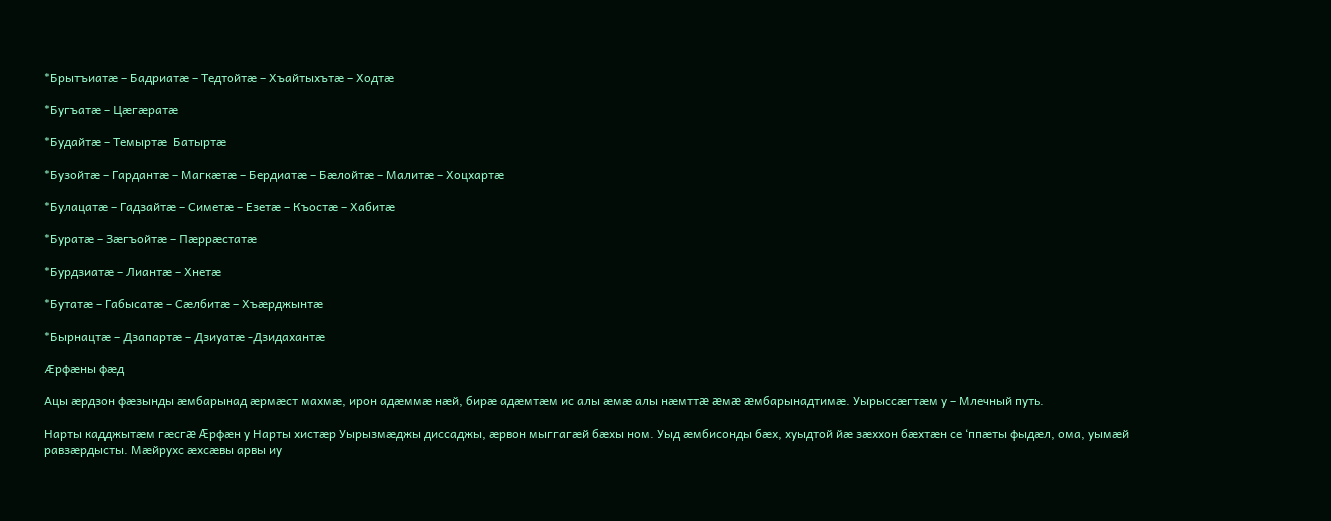*Брытъиатæ – Бадриатæ – Тедтойтæ – Хъайтыхътæ – Ходтæ

*Бугъатæ – Цæгæратæ

*Будайтæ – Темыртæ  Батыртæ

*Бузойтæ – Гардантæ – Магкæтæ – Бердиатæ – Бæлойтæ – Малитæ – Хоцхартæ

*Булацатæ – Гадзайтæ – Симетæ – Езетæ – Къостæ – Хабитæ

*Буратæ – Зæгъойтæ – Пæррæстатæ

*Бурдзиатæ – Лиантæ – Хнетæ

*Бутатæ – Габысатæ – Сæлбитæ – Хъæрджынтæ

*Бырнацтæ – Дзапартæ – Дзиуатæ -Дзидахантæ

Æрфæны фæд

Ацы æрдзон фæзынды æмбарынад æрмæст махмæ, ирон адæммæ нæй, бирæ адæмтæм ис алы æмæ алы нæмттæ æмæ æмбарынадтимæ. Уырыссæгтæм у – Млечный путь.

Нарты кадджытæм гæсгæ Æрфæн у Нарты хистæр Уырызмæджы диссаджы, æрвон мыггагæй бæхы ном. Уыд æмбисонды бæх, хуыдтой йæ зæххон бæхтæн се ‘ппæты фыдæл, ома, уымæй равзæрдысты. Мæйрухс æхсæвы арвы иу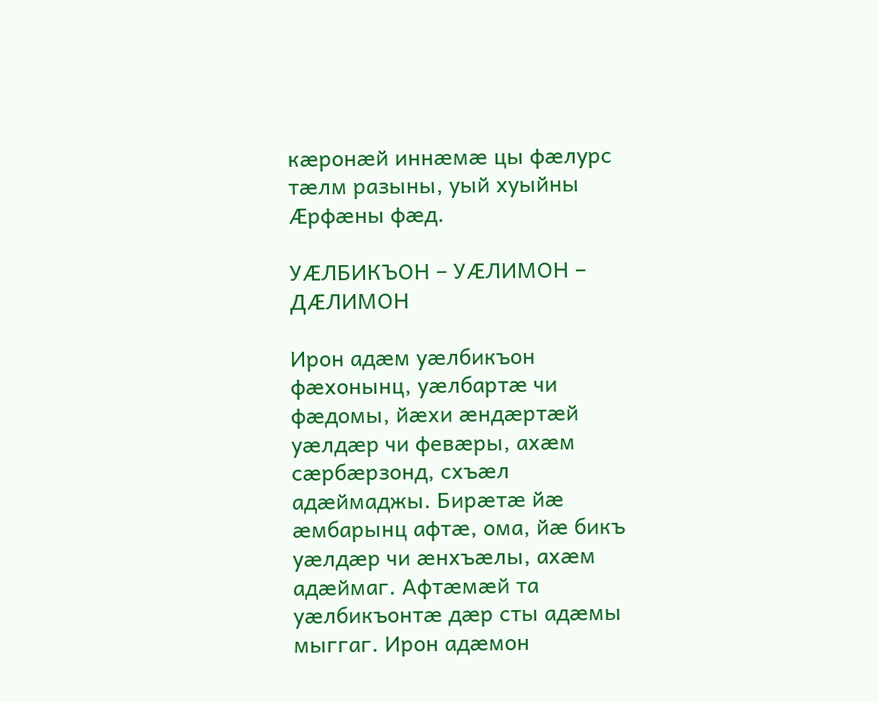кæронæй иннæмæ цы фæлурс тæлм разыны, уый хуыйны Æрфæны фæд.

УÆЛБИКЪОН – УÆЛИМОН – ДÆЛИМОН

Ирон адæм уæлбикъон фæхонынц, уæлбартæ чи фæдомы, йæхи æндæртæй уæлдæр чи февæры, ахæм сæрбæрзонд, схъæл адæймаджы. Бирæтæ йæ æмбарынц афтæ, ома, йæ бикъ уæлдæр чи æнхъæлы, ахæм адæймаг. Афтæмæй та уæлбикъонтæ дæр сты адæмы мыггаг. Ирон адæмон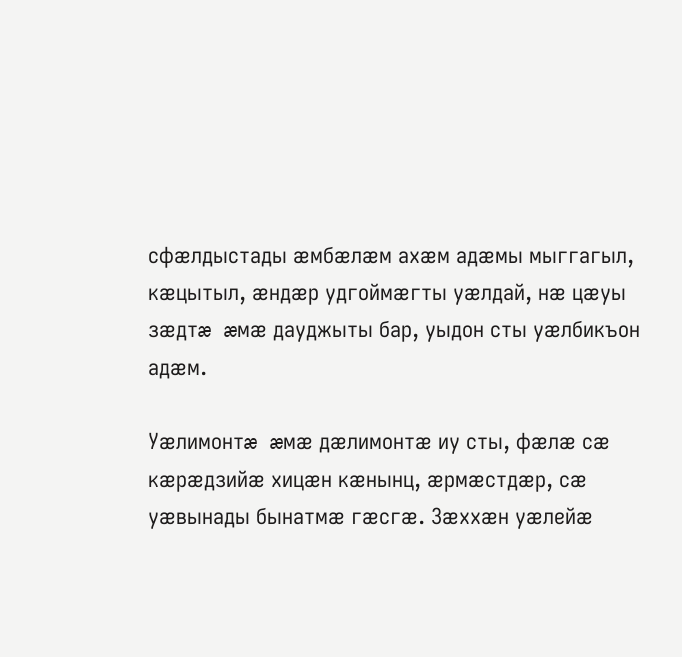сфæлдыстады æмбæлæм ахæм адæмы мыггагыл, кæцытыл, æндæр удгоймæгты уæлдай, нæ цæуы зæдтæ æмæ дауджыты бар, уыдон сты уæлбикъон адæм.

Уæлимонтæ æмæ дæлимонтæ иу сты, фæлæ сæ кæрæдзийæ хицæн кæнынц, æрмæстдæр, сæ уæвынады бынатмæ гæсгæ. Зæххæн уæлейæ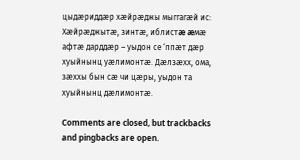цыдæриддæр хæйрæджы мыггагæй ис: Хæйрæджытæ, зинтæ, иблистæ æмæ афтæ дарддæр – уыдон се ‘ппæт дæр хуыйнынц уæлимонтæ. Дæлзæхх, ома, зæххы бын сæ чи цæры, уыдон та хуыйнынц дæлимонтæ.

Comments are closed, but trackbacks and pingbacks are open.